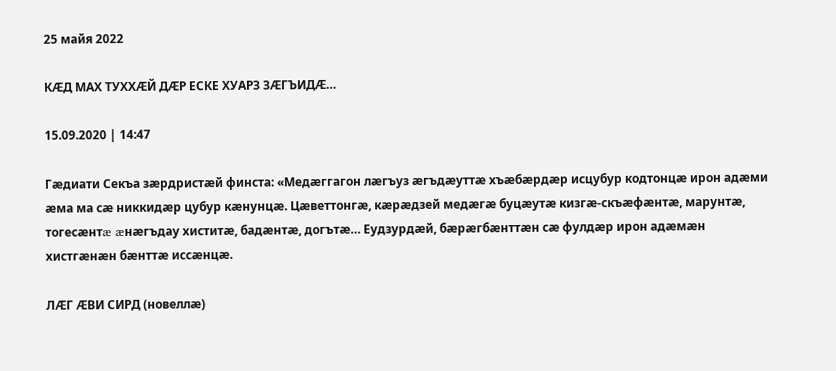25 майя 2022

КÆД МАХ ТУХХÆЙ ДÆР ЕСКЕ ХУАРЗ ЗÆГЪИДÆ…

15.09.2020 | 14:47

Гæдиати Секъа зæрдристæй финста: «Медæггагон лæгъуз æгъдæуттæ хъæбæрдæр исцубур кодтонцæ ирон адæми æма ма сæ никкидæр цубур кæнунцæ. Цæветтонгæ, кæрæдзей медæгæ буцæутæ кизгæ-скъæфæнтæ, марунтæ, тогесæнтæ æнæгъдау хиститæ, бадæнтæ, догътæ… Еудзурдæй, бæрæгбæнттæн сæ фулдæр ирон адæмæн хистгæнæн бæнттæ иссæнцæ.

ЛÆГ ÆВИ СИРД (новеллæ)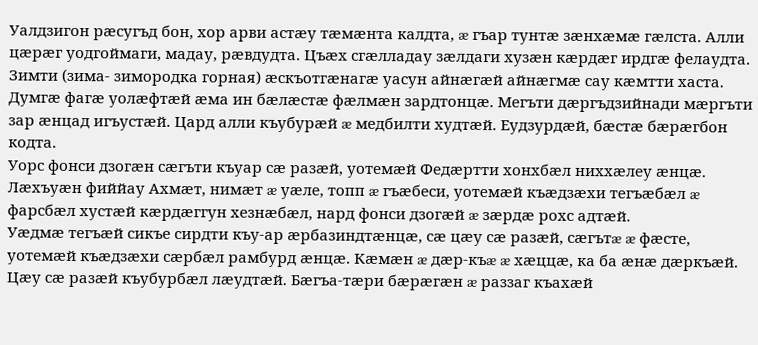Уалдзигон рæсугъд бон, хор арви астæу тæмæнта калдта, æ гъар тунтæ зæнхæмæ гæлста. Алли цæрæг уодгоймаги, мадау, рæвдудта. Цъæх сгæлладау зæлдаги хузæн кæрдæг ирдгæ фелаудта. Зимти (зима- зимородка горная) æскъотгæнагæ уасун айнæгæй айнæгмæ сау кæмтти хаста. Думгæ фагæ уолæфтæй æма ин бæлæстæ фæлмæн зардтонцæ. Мегъти дæргъдзийнади мæргъти зар æнцад игъустæй. Цард алли къубурæй æ медбилти худтæй. Еудзурдæй, бæстæ бæрæгбон кодта.
Уорс фонси дзогæн сæгъти къуар сæ разæй, уотемæй Федæртти хонхбæл ниххæлеу æнцæ. Лæхъуæн фиййау Ахмæт, нимæт æ уæле, топп æ гъæбеси, уотемæй къæдзæхи тегъæбæл æ фарсбæл хустæй кæрдæггун хезнæбæл, нард фонси дзогæй æ зæрдæ рохс адтæй.
Уæдмæ тегъæй сикъе сирдти къу-ар æрбазиндтæнцæ, сæ цæу сæ разæй, сæгътæ æ фæсте, уотемæй къæдзæхи сæрбæл рамбурд æнцæ. Кæмæн æ дæр-къæ æ хæццæ, ка ба æнæ дæркъæй. Цæу сæ разæй къубурбæл лæудтæй. Бæгъа-тæри бæрæгæн æ раззаг къахæй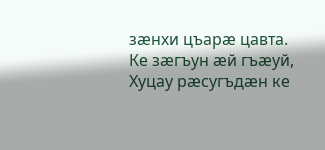зæнхи цъарæ цавта. Ке зæгъун æй гъæуй, Хуцау рæсугъдæн ке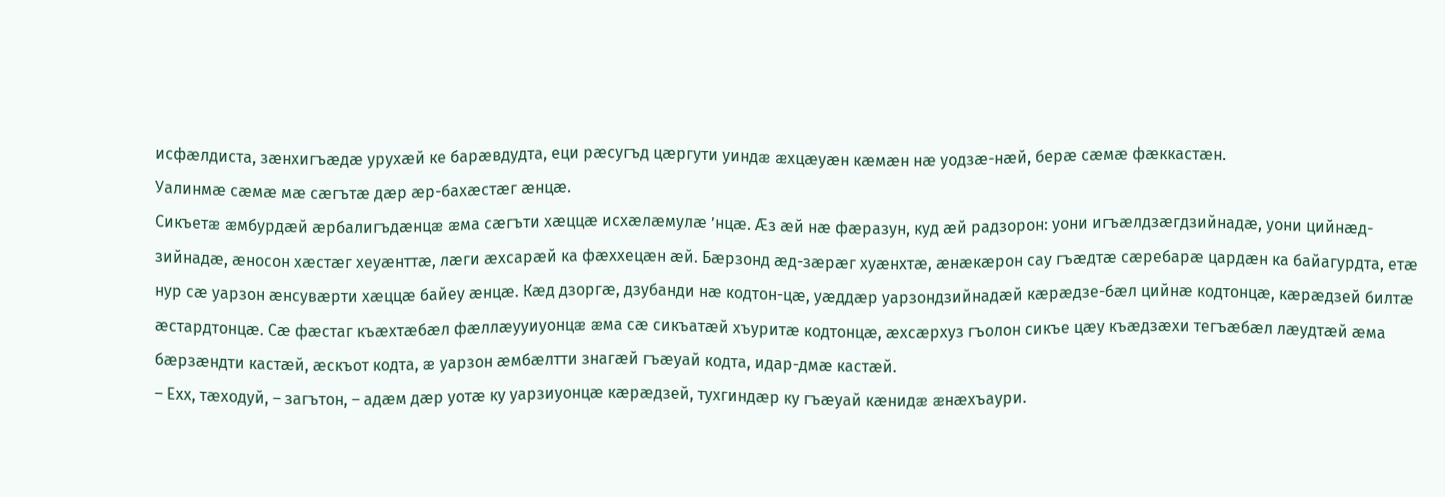исфæлдиста, зæнхигъæдæ урухæй ке барæвдудта, еци рæсугъд цæргути уиндæ æхцæуæн кæмæн нæ уодзæ-нæй, берæ сæмæ фæккастæн.
Уалинмæ сæмæ мæ сæгътæ дæр æр-бахæстæг æнцæ.
Сикъетæ æмбурдæй æрбалигъдæнцæ æма сæгъти хæццæ исхæлæмулæ ’нцæ. Æз æй нæ фæразун, куд æй радзорон: уони игъæлдзæгдзийнадæ, уони цийнæд-зийнадæ, æносон хæстæг хеуæнттæ, лæги æхсарæй ка фæххецæн æй. Бæрзонд æд-зæрæг хуæнхтæ, æнæкæрон сау гъæдтæ сæребарæ цардæн ка байагурдта, етæ нур сæ уарзон æнсувæрти хæццæ байеу æнцæ. Кæд дзоргæ, дзубанди нæ кодтон-цæ, уæддæр уарзондзийнадæй кæрæдзе-бæл цийнæ кодтонцæ, кæрæдзей билтæ æстардтонцæ. Сæ фæстаг къæхтæбæл фæллæууиуонцæ æма сæ сикъатæй хъуритæ кодтонцæ, æхсæрхуз гъолон сикъе цæу къæдзæхи тегъæбæл лæудтæй æма бæрзæндти кастæй, æскъот кодта, æ уарзон æмбæлтти знагæй гъæуай кодта, идар-дмæ кастæй.
– Ехх, тæходуй, – загътон, – адæм дæр уотæ ку уарзиуонцæ кæрæдзей, тухгиндæр ку гъæуай кæнидæ æнæхъаури.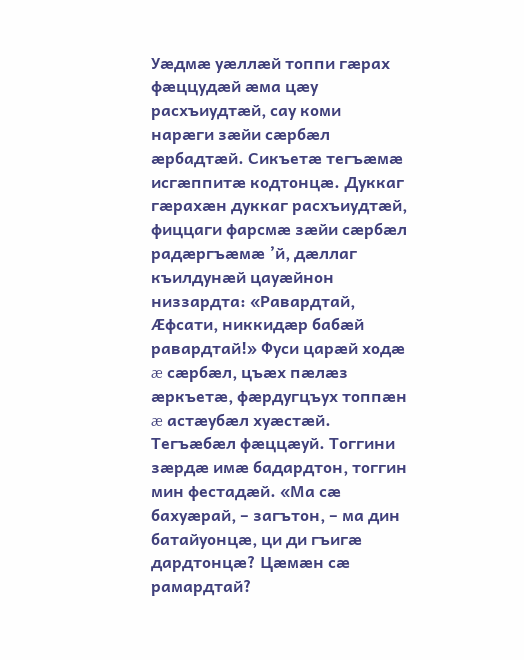Уæдмæ уæллæй топпи гæрах фæццудæй æма цæу расхъиудтæй, сау коми нарæги зæйи сæрбæл æрбадтæй. Сикъетæ тегъæмæ исгæппитæ кодтонцæ. Дуккаг гæрахæн дуккаг расхъиудтæй, фиццаги фарсмæ зæйи сæрбæл радæргъæмæ ’й, дæллаг къилдунæй цауæйнон низзардта: «Равардтай, Æфсати, никкидæр бабæй равардтай!» Фуси царæй ходæ æ сæрбæл, цъæх пæлæз æркъетæ, фæрдугцъух топпæн æ астæубæл хуæстæй. Тегъæбæл фæццæуй. Тоггини зæрдæ имæ бадардтон, тоггин мин фестадæй. «Ма сæ бахуæрай, – загътон, – ма дин батайуонцæ, ци ди гъигæ дардтонцæ? Цæмæн сæ рамардтай?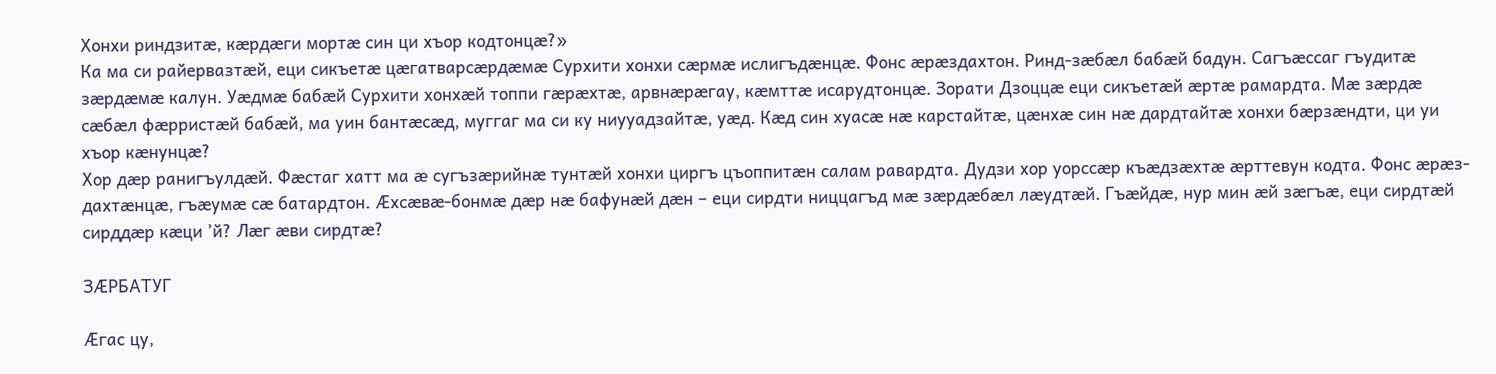Хонхи риндзитæ, кæрдæги мортæ син ци хъор кодтонцæ?»
Ка ма си райервазтæй, еци сикъетæ цæгатварсæрдæмæ Сурхити хонхи сæрмæ ислигъдæнцæ. Фонс æрæздахтон. Ринд-зæбæл бабæй бадун. Сагъæссаг гъудитæ зæрдæмæ калун. Уæдмæ бабæй Сурхити хонхæй топпи гæрæхтæ, арвнæрæгау, кæмттæ исарудтонцæ. Зорати Дзоццæ еци сикъетæй æртæ рамардта. Мæ зæрдæ сæбæл фæрристæй бабæй, ма уин бантæсæд, муггаг ма си ку ниууадзайтæ, уæд. Кæд син хуасæ нæ карстайтæ, цæнхæ син нæ дардтайтæ хонхи бæрзæндти, ци уи хъор кæнунцæ?
Хор дæр ранигъулдæй. Фæстаг хатт ма æ сугъзæрийнæ тунтæй хонхи циргъ цъоппитæн салам равардта. Дудзи хор уорссæр къæдзæхтæ æрттевун кодта. Фонс æрæз-дахтæнцæ, гъæумæ сæ батардтон. Æхсæвæ-бонмæ дæр нæ бафунæй дæн – еци сирдти ниццагъд мæ зæрдæбæл лæудтæй. Гъæйдæ, нур мин æй зæгъæ, еци сирдтæй сирддæр кæци ’й? Лæг æви сирдтæ?

ЗÆРБАТУГ

Æгас цу,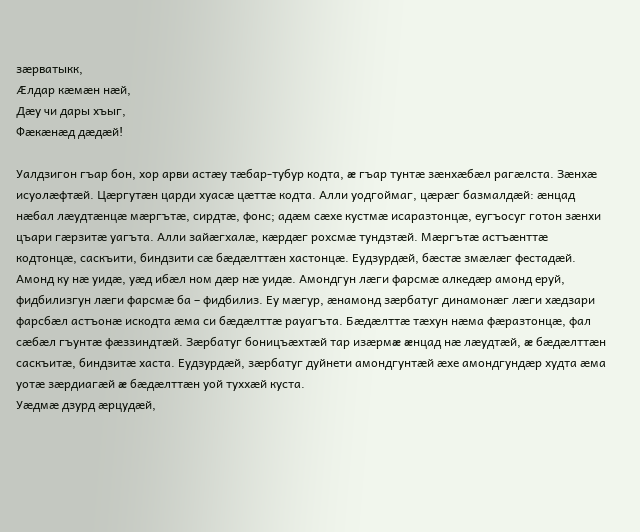зæрватыкк,
Æлдар кæмæн нæй,
Дæу чи дары хъыг,
Фæкæнæд дæдæй!

Уалдзигон гъар бон, хор арви астæу тæбар-тубур кодта, æ гъар тунтæ зæнхæбæл рагæлста. Зæнхæ исуолæфтæй. Цæргутæн царди хуасæ цæттæ кодта. Алли уодгоймаг, цæрæг базмалдæй: æнцад нæбал лæудтæнцæ мæргътæ, сирдтæ, фонс; адæм сæхе кустмæ исаразтонцæ, еугъосуг готон зæнхи цъари гæрзитæ уагъта. Алли зайæгхалæ, кæрдæг рохсмæ тундзтæй. Мæргътæ астъæнттæ кодтонцæ, саскъити, биндзити сæ бæдæлттæн хастонцæ. Еудзурдæй, бæстæ змæлæг фестадæй. Амонд ку нæ уидæ, уæд ибæл ном дæр нæ уидæ. Амондгун лæги фарсмæ алкедæр амонд еруй, фидбилизгун лæги фарсмæ ба – фидбилиз. Еу мæгур, æнамонд зæрбатуг динамонæг лæги хæдзари фарсбæл астъонæ искодта æма си бæдæлттæ рауагъта. Бæдæлттæ тæхун нæма фæразтонцæ, фал сæбæл гъунтæ фæззиндтæй. Зæрбатуг боницъæхтæй тар изæрмæ æнцад нæ лæудтæй, æ бæдæлттæн саскъитæ, биндзитæ хаста. Еудзурдæй, зæрбатуг дуйнети амондгунтæй æхе амондгундæр худта æма уотæ зæрдиагæй æ бæдæлттæн уой туххæй куста.
Уæдмæ дзурд æрцудæй,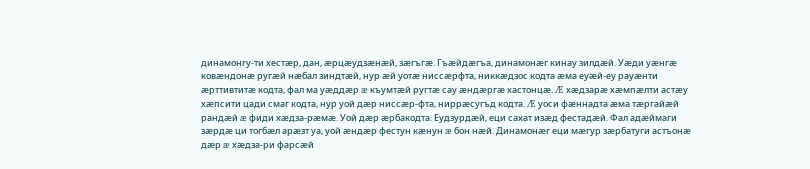динамонгу-ти хестæр, дан, æрцæудзæнæй, зæгъгæ. Гъæйдæгъа, динамонæг кинау зилдæй. Уæди уæнгæ ковæндонæ ругæй нæбал зиндтæй, нур æй уотæ ниссæрфта, никкæдзос кодта æма еуæй-еу рауæнти æрттивтитæ кодта, фал ма уæддæр æ къумтæй ругтæ сау æндæргæ хастонцæ. Æ хæдзарæ хæмпæлти астæу хæпсити цади смаг кодта, нур уой дæр ниссæр-фта, ниррæсугъд кодта. Æ уоси фæннадта æма тæргайæй рандæй æ фиди хæдза-рæмæ. Уой дæр æрбакодта. Еудзурдæй, еци сахат изæд фестадæй. Фал адæймаги зæрдæ ци тогбæл арæзт уа, уой æндæр фестун кæнун æ бон нæй. Динамонæг еци мæгур зæрбатуги астъонæ дæр æ хæдза-ри фарсæй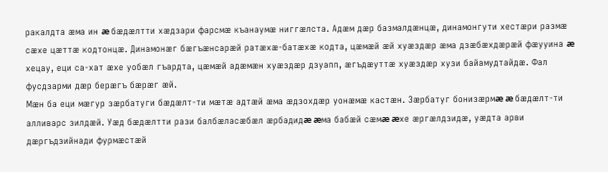ракалдта æма ин æ бæдæлтти хæдзари фарсмæ къанаумæ ниггæлста. Адæм дæр базмалдæнцæ, динамонгути хестæри размæ сæхе цæттæ кодтонцæ. Динамонæг бæгъæнсарæй ратæхæ-батæхæ кодта, цæмæй æй хуæздæр æма дзæбæхдæрæй фæууина æ хецау, еци са-хат æхе уобæл гъардта, цæмæй адæмæн хуæздæр дзуапп, æгъдæуттæ хуæздæр хузи байамудтайдæ. Фал фусдзарми дæр берæгъ бæрæг æй.
Мæн ба еци мæгур зæрбатуги бæдæлт-ти мæтæ адтæй æма æдзохдæр уонæмæ кастæн. Зæрбатуг бонизæрмæ æ бæдæлт-ти алливарс зилдæй. Уæд бæдæлтти рази балбæласæбæл æрбадидæ æма бабæй сæмæ æхе æргæлдзидæ, уæдта арви дæргъдзийнади фурмæстæй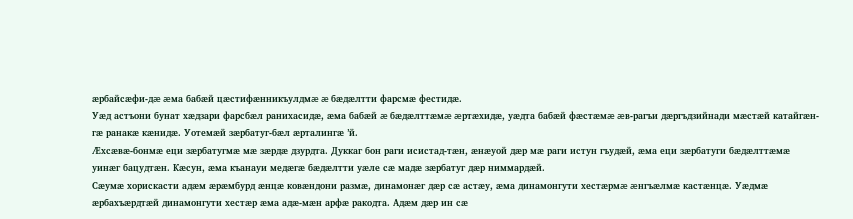æрбайсæфи-дæ æма бабæй цæстифæнникъулдмæ æ бæдæлтти фарсмæ фестидæ.
Уæд астъони бунат хæдзари фарсбæл ранихасидæ, æма бабæй æ бæдæлттæмæ æртæхидæ, уæдта бабæй фæстæмæ æв-рагъи дæргъдзийнади мæстæй катайгæн-гæ ранакæ кæнидæ. Уотемæй зæрбатуг-бæл æрталингæ ’й.
Æхсæвæ-бонмæ еци зæрбатугмæ мæ зæрдæ дзурдта. Дуккаг бон раги исистад-тæн, æнæуой дæр мæ раги истун гъудæй, æма еци зæрбатуги бæдæлттæмæ уинæг бацудтæн. Кæсун, æма къанауи медæгæ бæдæлтти уæле сæ мадæ зæрбатуг дæр ниммардæй.
Сæумæ хорискасти адæм æрæмбурд æнцæ ковæндони размæ, динамонæг дæр сæ астæу, æма динамонгути хестæрмæ æнгъæлмæ кастæнцæ. Уæдмæ æрбахъæрдтæй динамонгути хестæр æма адæ-мæн арфæ ракодта. Адæм дæр ин сæ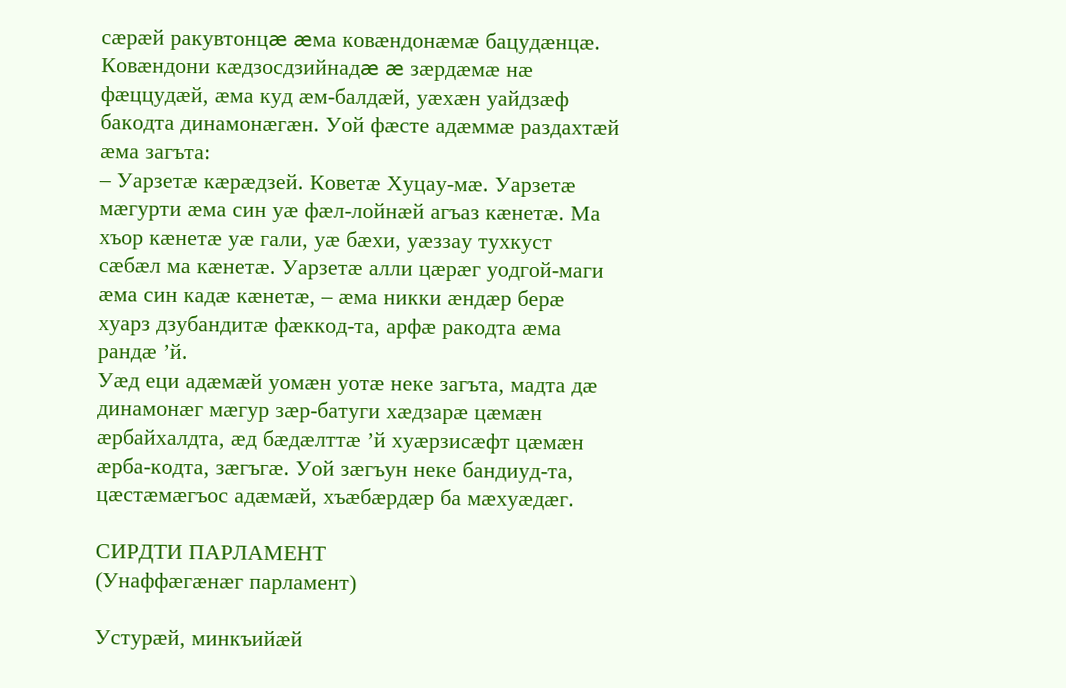сæрæй ракувтонцæ æма ковæндонæмæ бацудæнцæ. Ковæндони кæдзосдзийнадæ æ зæрдæмæ нæ фæццудæй, æма куд æм-балдæй, уæхæн уайдзæф бакодта динамонæгæн. Уой фæсте адæммæ раздахтæй æма загъта:
– Уарзетæ кæрæдзей. Коветæ Хуцау-мæ. Уарзетæ мæгурти æма син уæ фæл-лойнæй агъаз кæнетæ. Ма хъор кæнетæ уæ гали, уæ бæхи, уæззау тухкуст сæбæл ма кæнетæ. Уарзетæ алли цæрæг уодгой-маги æма син кадæ кæнетæ, – æма никки æндæр берæ хуарз дзубандитæ фæккод-та, арфæ ракодта æма рандæ ’й.
Уæд еци адæмæй уомæн уотæ неке загъта, мадта дæ динамонæг мæгур зæр-батуги хæдзарæ цæмæн æрбайхалдта, æд бæдæлттæ ’й хуæрзисæфт цæмæн æрба-кодта, зæгъгæ. Уой зæгъун неке бандиуд-та, цæстæмæгъос адæмæй, хъæбæрдæр ба мæхуæдæг.

СИРДТИ ПАРЛАМЕНТ
(Унаффæгæнæг парламент)

Устурæй, минкъийæй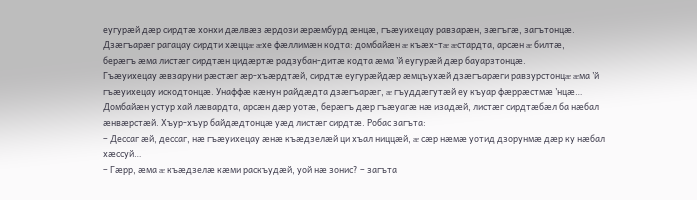еугурæй дæр сирдтæ хонхи дæлвæз æрдози æрæмбурд æнцæ, гъæуихецау равзарæн, зæгъгæ, загътонцæ.
Дзæгъарæг рагацау сирдти хæццæ æхе фæллимæн кодта: домбайæн æ къæх-тæ æстардта, арсæн æ билтæ, берæгъ æма листæг сирдтæн цидæртæ радзубан-дитæ кодта æма ’й еугурæй дæр бауарзтонцæ.
Гъæуихецау æвзаруни рæстæг æр-хъæрдтæй, сирдтæ еугурæйдæр æмцъухæй дзæгъарæги равзурстонцæ æма ’й гъæуихецау искодтонцæ. Унаффæ кæнун райдæдта дзæгъарæг, æ гъуддæгутæй еу къуар фæррæстмæ ’нцæ… Домбайæн устур хай лæвардта, арсæн дæр уотæ, берæгъ дæр гъæуагæ нæ изадæй, листæг сирдтæбæл ба нæбал æнвæрстæй. Хъур-хъур байдæдтонцæ уæд листæг сирдтæ. Робас загъта:
– Дессаг æй, дессаг, нæ гъæуихецау æнæ къæдзелæй ци хъал ниццæй, æ сæр нæмæ уотид дзорунмæ дæр ку нæбал хæссуй…
– Гæрр, æма æ къæдзелæ кæми раскъудæй, уой нæ зонис? – загъта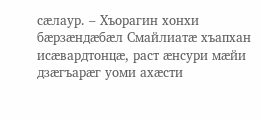сæлаур. – Хъорагин хонхи бæрзæндæбæл Смайлиатæ хъапхан исæвардтонцæ, раст æнсури мæйи дзæгъарæг уоми ахæсти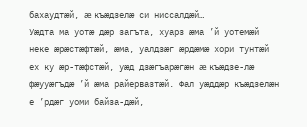бахаудтæй, æ къæдзелæ си ниссалдæй…
Уæдта ма уотæ дæр загъта, хуарз æма ’й уотемæй неке æрæстæфтæй, æма, уалдзæг æрдæмæ хори тунтæй ех ку æр-тæфстæй, уæд дзæгъарæгæн æ къæдзе-лæ фæууæгъдæ ’й æма райервазтæй. Фал уæддæр къæдзелæн е ’рдæг уоми байза-дæй,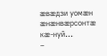æвæдзи уомæн æнæнвæрсонтæ кæ-нуй…
–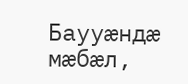Баууæндæ мæбæл,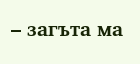– загъта ма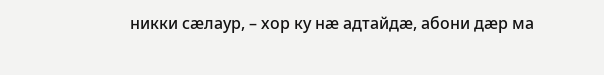никки сæлаур, – хор ку нæ адтайдæ, абони дæр ма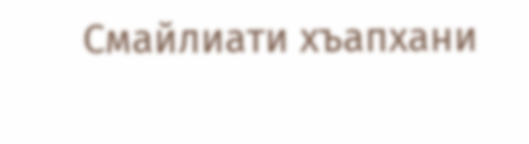Смайлиати хъапхани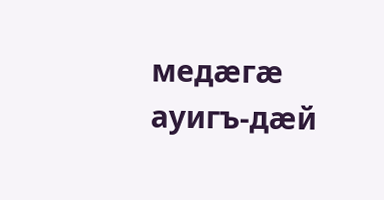медæгæ ауигъ-дæй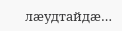лæудтайдæ…